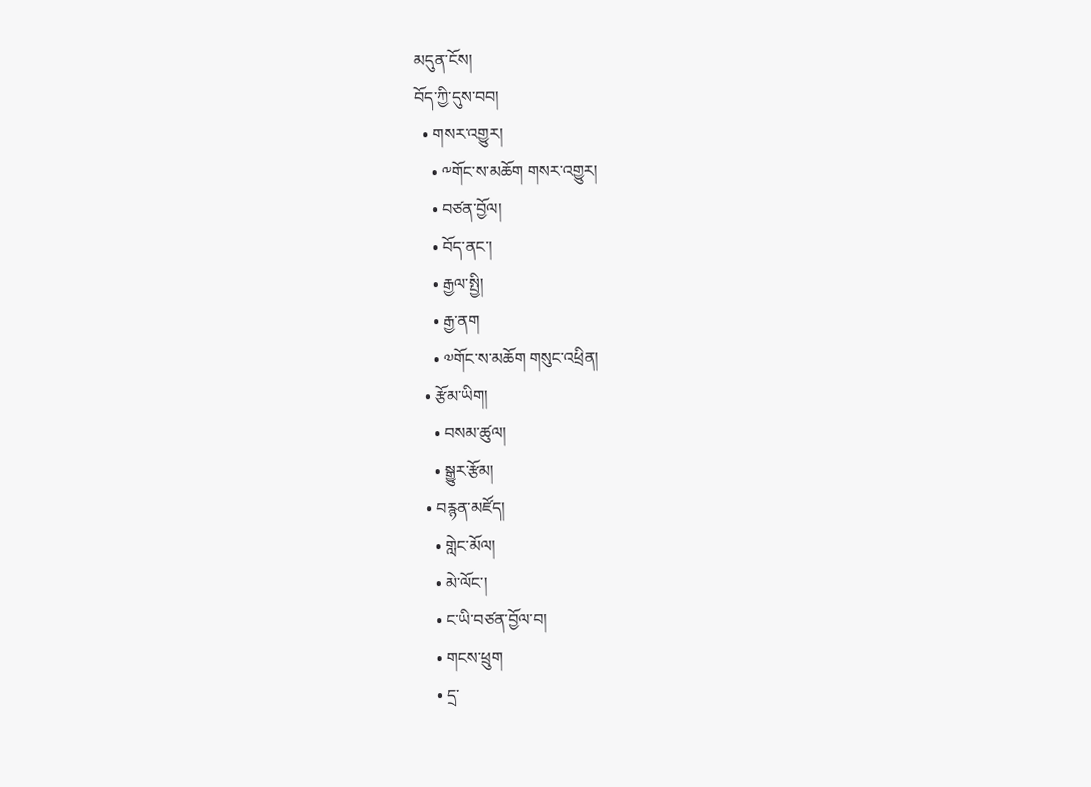མདུན་ངོས།
བོད་ཀྱི་དུས་བབ།
  • གསར་འགྱུར།
    • ༸གོང་ས་མཆོག གསར་འགྱུར།
    • བཙན་བྱོལ།
    • བོད་ནང་།
    • རྒྱལ་སྤྱི།
    • རྒྱ་ནག
    • ༧གོང་ས་མཆོག གསུང་འཕྲིན།
  • རྩོམ་ཡིག།
    • བསམ་ཚུལ།
    • སྒྱུར་རྩོམ།
  • བརྙན་མཛོད།
    • གླེང་མོལ།
    • མེ་ལོང་།
    • ང་ཡི་བཙན་བྱོལ་བ།
    • གངས་ཕྲུག
    • དྲ་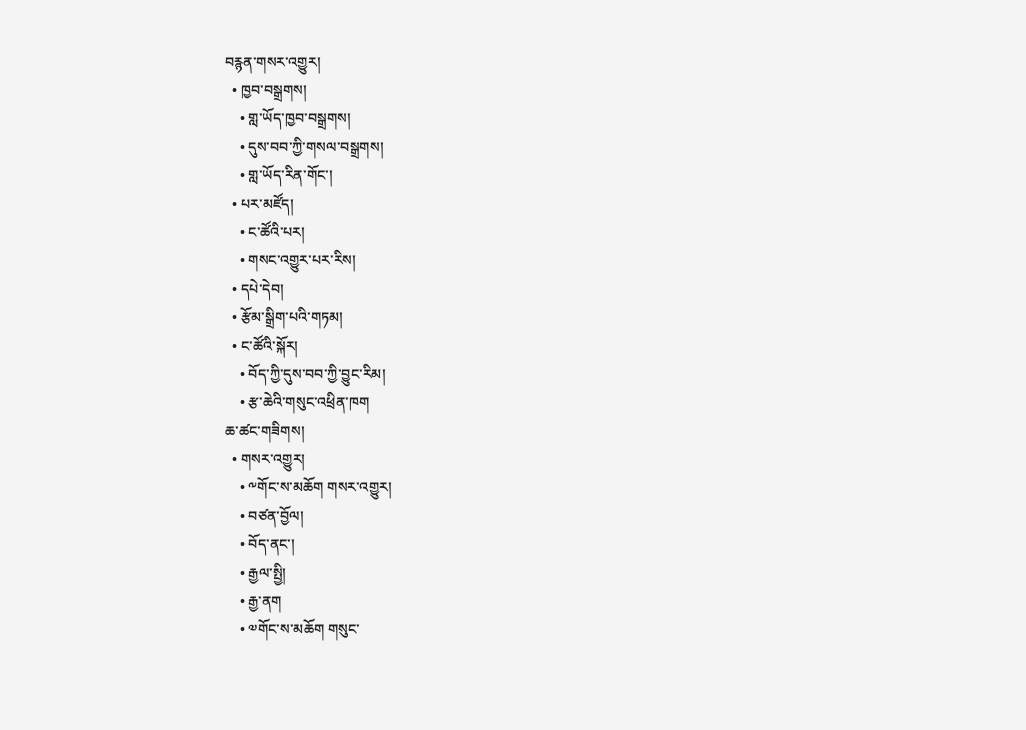བརྙན་གསར་འགྱུར།
  • ཁྱབ་བསྒྲགས།
    • གླ་ཡོད་ཁྱབ་བསྒྲགས།
    • དུས་བབ་ཀྱི་གསལ་བསྒྲགས།
    • གླ་ཡོད་རིན་གོང་།
  • པར་མཛོད།
    • ང་ཚོའི་པར།
    • གསང་འགྱུར་པར་རིས།
  • དཔེ་དེབ།
  • རྩོམ་སྒྲིག་པའི་གཏམ།
  • ང་ཚོའི་སྐོར།
    • བོད་ཀྱི་དུས་བབ་ཀྱི་བྱུང་རིམ།
    • རྩ་ཆེའི་གསུང་འཕྲིན་ཁག
ཆ་ཚང་གཟིགས།
  • གསར་འགྱུར།
    • ༸གོང་ས་མཆོག གསར་འགྱུར།
    • བཙན་བྱོལ།
    • བོད་ནང་།
    • རྒྱལ་སྤྱི།
    • རྒྱ་ནག
    • ༧གོང་ས་མཆོག གསུང་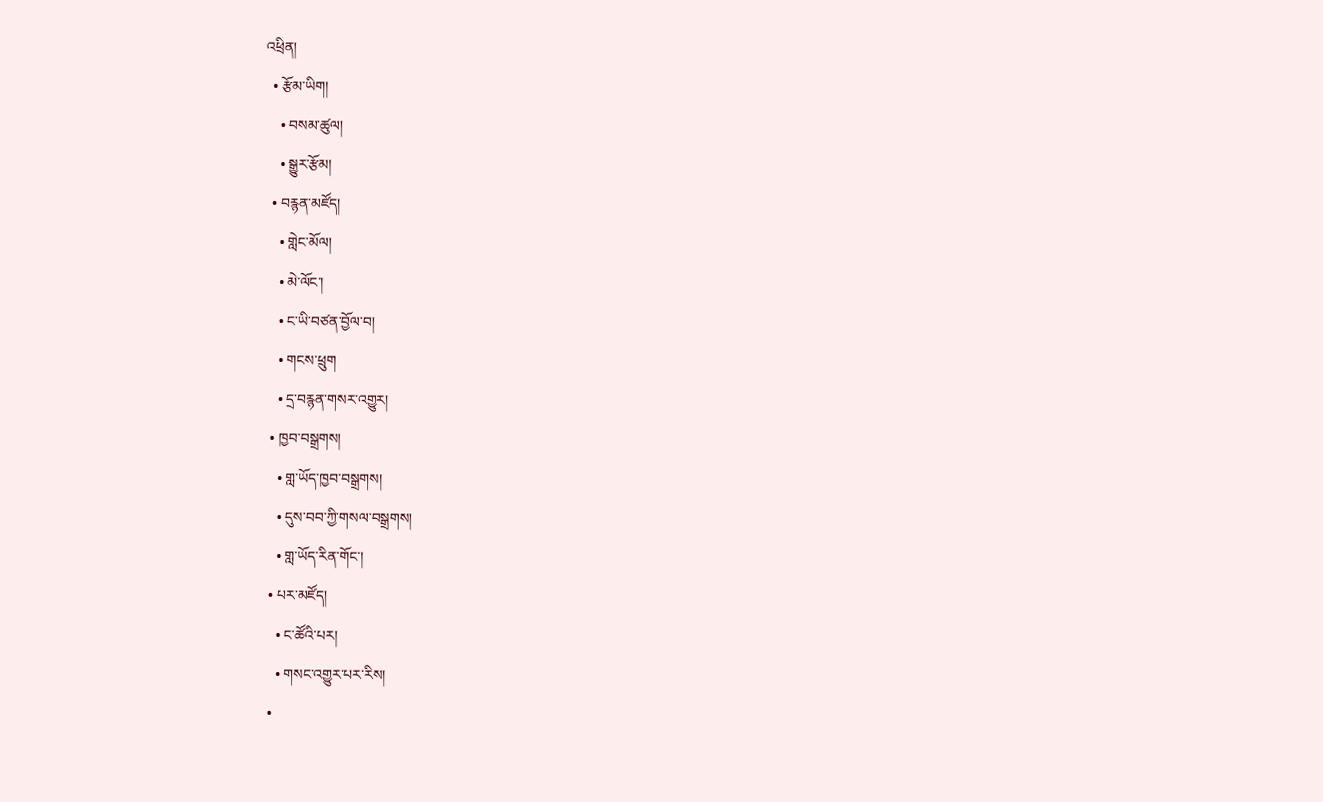འཕྲིན།
  • རྩོམ་ཡིག།
    • བསམ་ཚུལ།
    • སྒྱུར་རྩོམ།
  • བརྙན་མཛོད།
    • གླེང་མོལ།
    • མེ་ལོང་།
    • ང་ཡི་བཙན་བྱོལ་བ།
    • གངས་ཕྲུག
    • དྲ་བརྙན་གསར་འགྱུར།
  • ཁྱབ་བསྒྲགས།
    • གླ་ཡོད་ཁྱབ་བསྒྲགས།
    • དུས་བབ་ཀྱི་གསལ་བསྒྲགས།
    • གླ་ཡོད་རིན་གོང་།
  • པར་མཛོད།
    • ང་ཚོའི་པར།
    • གསང་འགྱུར་པར་རིས།
  •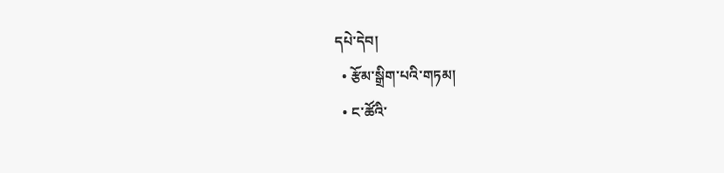དཔེ་དེབ།
  • རྩོམ་སྒྲིག་པའི་གཏམ།
  • ང་ཚོའི་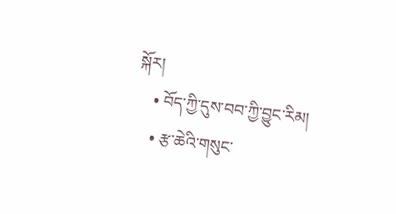སྐོར།
    • བོད་ཀྱི་དུས་བབ་ཀྱི་བྱུང་རིམ།
    • རྩ་ཆེའི་གསུང་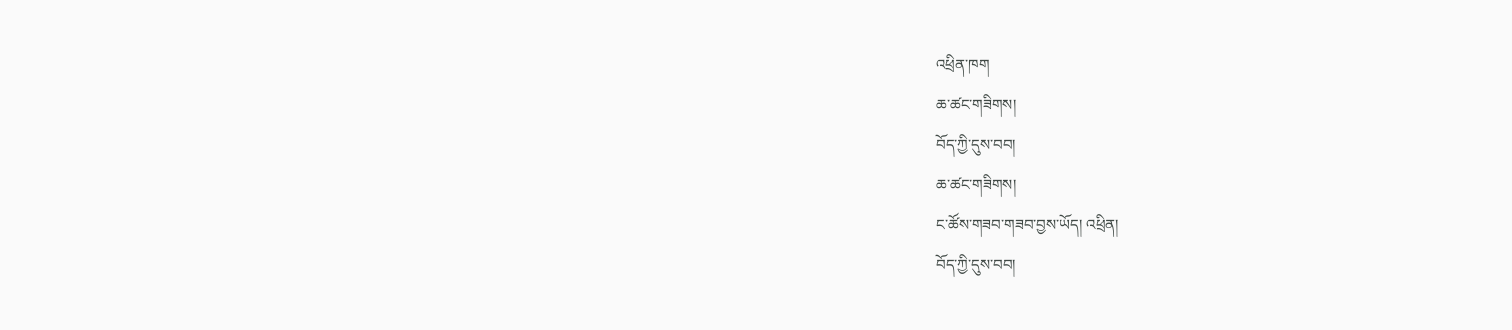འཕྲིན་ཁག
ཆ་ཚང་གཟིགས།
བོད་ཀྱི་དུས་བབ།
ཆ་ཚང་གཟིགས།
ང་ཚོས་གཟབ་གཟབ་བྱས་ཡོད། འཕྲིན།
བོད་ཀྱི་དུས་བབ།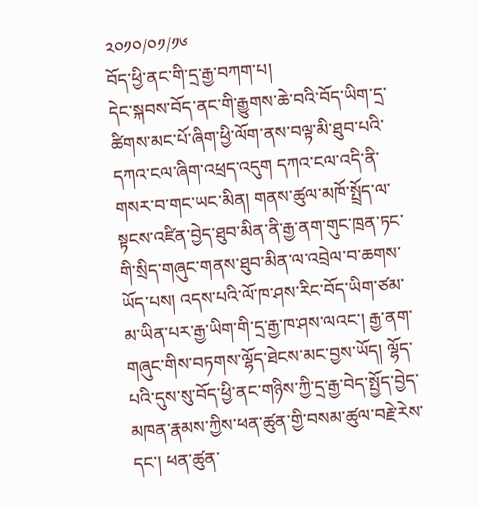༢༠༡༠/༠༡/༡༦
བོད་ཕྱི་ནང་གི་དྲ་རྒྱ་བཀག་པ།
དེང་སྐབས་བོད་ནང་གི་རྒྱུགས་ཆེ་བའི་བོད་ཡིག་དྲ་ཚིགས་མང་པོ་ཞིག་ཕྱི་ལོག་ནས་བལྟ་མི་ཐུབ་པའི་དཀའ་ངལ་ཞིག་འཕྲད་འདུག དཀའ་ངལ་འདི་ནི་གསར་བ་གང་ཡང་མིན། གནས་ཚུལ་མཁོ་སྤྲོད་ལ་སྟངས་འཛིན་བྱེད་ཐུབ་མིན་ནི་རྒྱ་ནག་གུང་ཁྲན་ཏང་གི་སྲིད་གཞུང་གནས་ཐུབ་མིན་ལ་འབྲེལ་བ་ཆགས་ཡོད་པས། འདས་པའི་ལོ་ཁ་ཤས་རིང་བོད་ཡིག་ཙམ་མ་ཡིན་པར་རྒྱ་ཡིག་གི་དྲ་རྒྱ་ཁ་ཤས་ལའང་། རྒྱ་ནག་གཞུང་གིས་བཏགས་ལྷོད་ཐེངས་མང་བྱས་ཡོད། ལྷོད་པའི་དུས་སུ་བོད་ཕྱི་ནང་གཉིས་ཀྱི་དྲ་རྒྱ་བེད་སྤྱོད་བྱེད་མཁན་རྣམས་ཀྱིས་ཕན་ཚུན་གྱི་བསམ་ཚུལ་བརྗེ་རེས་དང་། ཕན་ཚུན་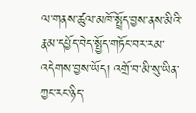ལ་གནས་ཚུལ་མཁོ་སྤྲོད་བྱས་ནས་མིའི་རྣམ་དཔྱོད་བེད་སྤྱོད་གཏོང་བར་རམ་འདེགས་བྱས་ཡོད། འགྲོ་བ་མི་སུ་ཡིན་ཀྱང་རང་ཉིད་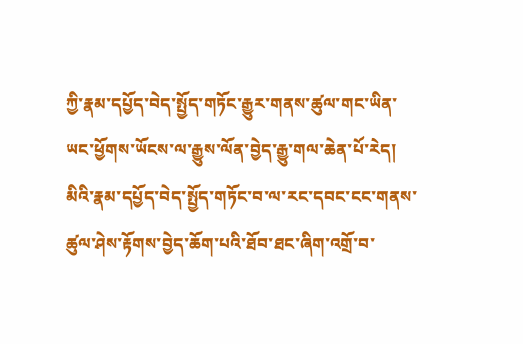ཀྱི་རྣམ་དཔྱོད་བེད་སྤྱོད་གཏོང་རྒྱུར་གནས་ཚུལ་གང་ཡིན་ཡང་ཕྱོགས་ཡོངས་ལ་རྒྱུས་ལོན་བྱེད་རྒྱུ་གལ་ཆེན་པོ་རེད། མིའི་རྣམ་དཔྱོད་བེད་སྤྱོད་གཏོང་བ་ལ་རང་དབང་ངང་གནས་ཚུལ་ཤེས་རྟོགས་བྱེད་ཆོག་པའི་ཐོབ་ཐང་ཞིག་འགྲོ་བ་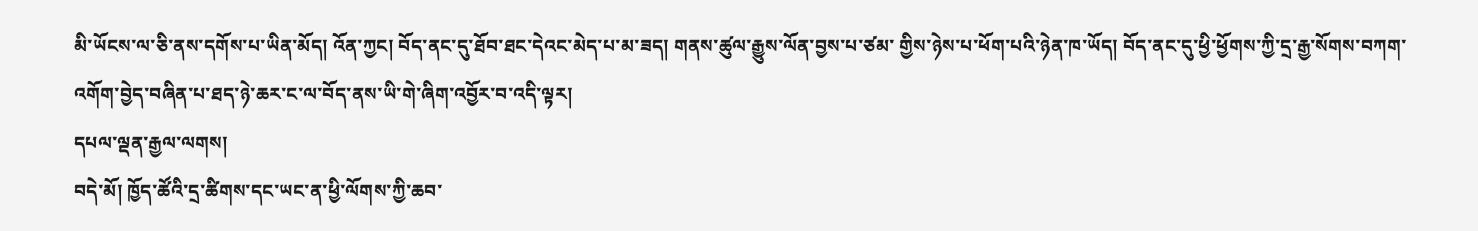མི་ཡོངས་ལ་ཅི་ནས་དགོས་པ་ཡིན་མོད། འོན་ཀྱང། བོད་ནང་དུ་ཐོབ་ཐང་དེའང་མེད་པ་མ་ཟད། གནས་ཚུལ་རྒྱུས་ལོན་བྱས་པ་ཙམ་ གྱིས་ཉེས་པ་ཕོག་པའི་ཉེན་ཁ་ཡོད། བོད་ནང་དུ་ཕྱི་ཕྱོགས་ཀྱི་དྲ་རྒྱ་སོགས་བཀག་འགོག་བྱེད་བཞིན་པ་ཐད་ཉེ་ཆར་ང་ལ་བོད་ནས་ཡི་གེ་ཞིག་འབྱོར་བ་འདི་ལྟར།
དཔལ་ལྡན་རྒྱལ་ལགས།
བདེ་མོ། ཁྱོད་ཚོའི་དྲ་ཚིགས་དང་ཡང་ན་ཕྱི་ལོགས་ཀྱི་ཆབ་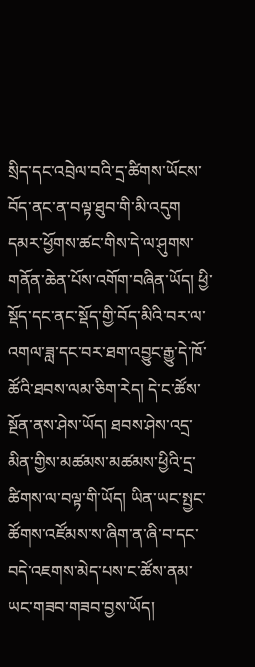སྲིད་དང་འབྲེལ་བའི་དྲ་ཚིགས་ཡོངས་བོད་ནང་ན་བལྟ་ཐུབ་གི་མི་འདུག དམར་ཕྱོགས་ཚང་གིས་དེ་ལ་ཤུགས་གནོན་ཆེན་པོས་འགོག་བཞིན་ཡོད། ཕྱི་སྡོད་དང་ནང་སྡོད་གྱི་བོད་མིའི་བར་ལ་འགལ་ཟླ་དང་བར་ཐག་འབྱུང་རྒྱུ་དེ་ཁོ་ ཚོའི་ཐབས་ལམ་ཅིག་རེད། དེ་ང་ཚོས་སྔོན་ནས་ཤེས་ཡོད། ཐབས་ཤེས་འདྲ་མིན་གྱིས་མཚམས་མཚམས་ཕྱིའི་དྲ་ཚིགས་ལ་བལྟ་གི་ཡོད། ཡིན་ཡང་སྤྱང་ཚོགས་འཛོམས་ས་ཞིག་ན་ཞི་བ་དང་བདེ་འཇགས་མེད་པས་ང་ཚོས་ནམ་ཡང་གཟབ་གཟབ་བྱས་ཡོད།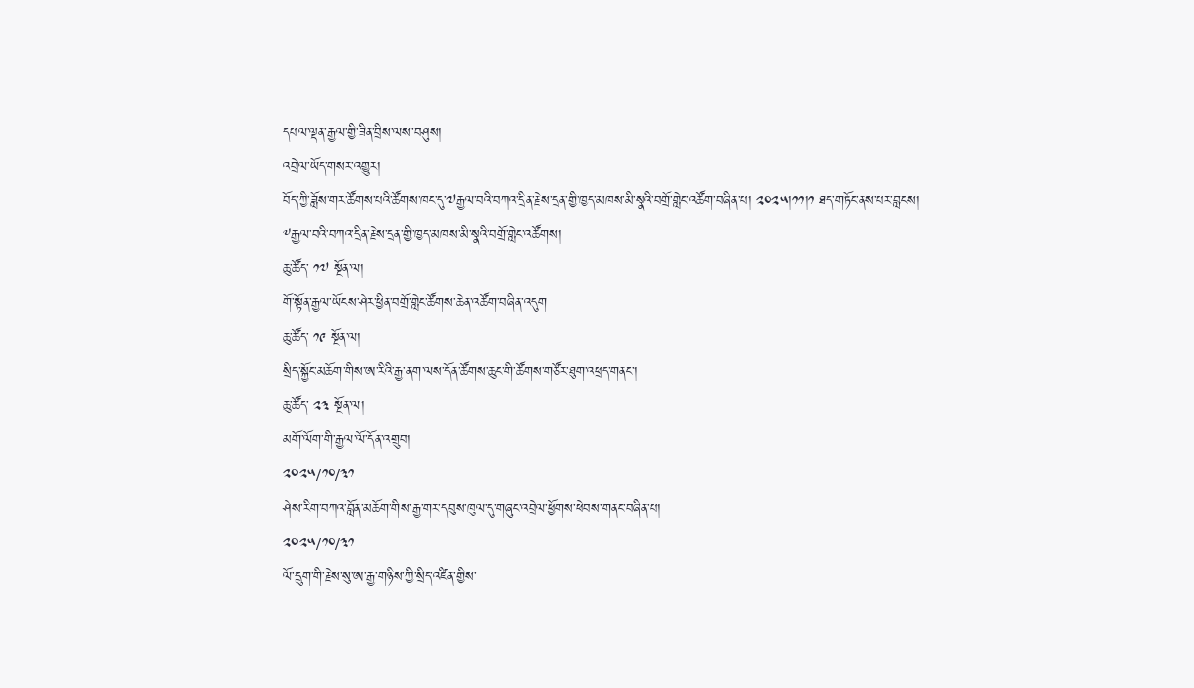དཔལ་ལྡན་རྒྱལ་གྱི་ཟིན་བྲིས་ལས་བཤུས།
འབྲེལ་ཡོད་གསར་འགྱུར།
བོད་ཀྱི་ཟློས་གར་ཚོགས་པའི་ཚོགས་ཁང་དུ་༧རྒྱལ་བའི་བཀའ་དྲིན་རྗེས་དྲན་གྱི་ཁྱད་མཁས་མི་སྣའི་བགྲོ་གླེང་འཚོག་བཞིན་པ། ༢༠༢༥།༡༡།༡ ཐད་གཏོང་ནས་པར་བླངས།
༸རྒྱལ་བའི་བཀའ་དྲིན་རྗེས་དྲན་གྱི་ཁྱད་མཁས་མི་སྣའི་བགྲོ་གླེང་འཚོགས།
ཆུ་ཚོད་ ༡༧ སྔོན་ལ།
གོ་སྟོན་རྒྱལ་ཡོངས་ཤེར་ཕྱིན་བགྲོ་གླེང་ཚོགས་ཆེན་འཚོག་བཞིན་འདུག
ཆུ་ཚོད་ ༡༩ སྔོན་ལ།
སྲིད་སྐྱོང་མཆོག་གིས་ཨ་རིའི་རྒྱ་ནག་ལས་དོན་ཚོགས་ཆུང་གི་ཚོགས་གཙོར་ཐུག་འཕྲད་གནང་།
ཆུ་ཚོད་ ༢༣ སྔོན་ལ།
མགོ་ལོག་གི་རྒྱལ་ལོ་དོན་འགྲུབ།
༢༠༢༥/༡༠/༣༡
ཤེས་རིག་བཀའ་བློན་མཆོག་གིས་རྒྱ་གར་དབུས་ཁུལ་དུ་གཞུང་འབྲེལ་ཕྱོགས་ཕེབས་གནང་བཞིན་པ།
༢༠༢༥/༡༠/༣༡
ལོ་དྲུག་གི་རྗེས་སུ་ཨ་རྒྱ་གཉིས་ཀྱི་སྲིད་འཛིན་གྱིས་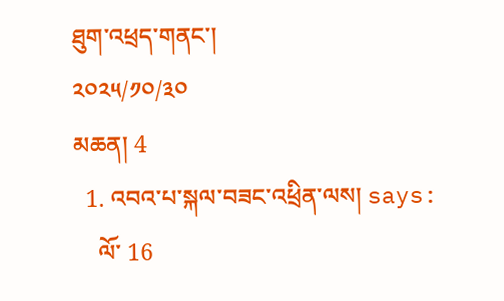ཐུག་འཕྲད་གནང་།
༢༠༢༥/༡༠/༣༠
མཆན། 4
  1. འབའ་པ་སྐལ་བཟང་འཕྲིན་ལས། says:
    ལོ་ 16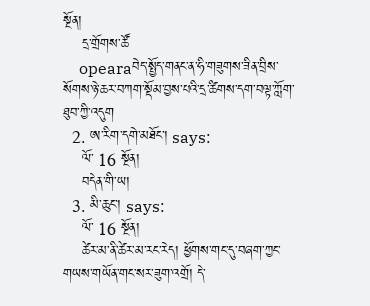སྔོན།
    དྲ་གྲོགས་ཚོ
    opearaབེད་སྤྱོད་གནང་ན་ཧི་གཟུགས་ཟིན་བྲིས་སོགས་ཉེ་ཆར་བཀག་སྡོམ་བྱས་པའི་དྲ་ཚིགས་དག་བལྟ་ཀློག་ཐུབ་ཀྱི་འདུག
  2. ཨ་རིག་དགེ་མཐོང་། says:
    ལོ་ 16 སྔོན།
    བདེན་གི་ཡ།
  3. མི་ཆུང་། says:
    ལོ་ 16 སྔོན།
    ཚེར་མ་ནི་ཚེར་མ་རང་རེད། ཕྱོགས་གང་དུ་བཞག་ཀྱང་གཡས་གཡོན་གང་སར་ཟུག་འགྲོ། དེ་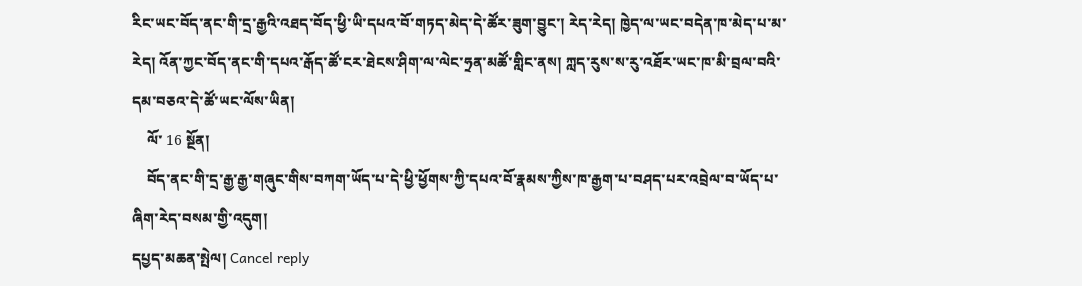རིང་ཡང་བོད་ནང་གི་དྲ་རྒྱའི་འཐད་བོད་ཕྱི་ཡི་དཔའ་བོ་གཏད་མེད་དེ་ཚོར་ཟུག་བྱུང་། རེད་རེད། ཁྱེད་ལ་ཡང་བདེན་ཁ་མེད་པ་མ་རེད། འོན་ཀྱང་བོད་ནང་གི་དཔའ་རྒོད་ཚོ་ངར་ཐེངས་ཤིག་ལ་ལེང་ཧྲན་མཚོ་གླིང་ནས། ཀླད་རུས་ས་རུ་འཐོར་ཡང་ཁ་མི་བྲལ་བའི་དམ་བཅའ་དེ་ཚོ་ཡང་ལོས་ཡིན།
    ལོ་ 16 སྔོན།
    བོད་ནང་གི་དྲ་རྒྱ་རྒྱ་གཞུང་གིས་བཀག་ཡོད་པ་དེ་ཕྱི་ཕྱོགས་ཀྱི་དཔའ་བོ་རྣམས་ཀྱིས་ཁ་རྒྱག་པ་བཤད་པར་འབྲེལ་བ་ཡོད་པ་ཞིག་རེད་བསམ་གྱི་འདུག།
དཔྱད་མཆན་སྤེལ། Cancel reply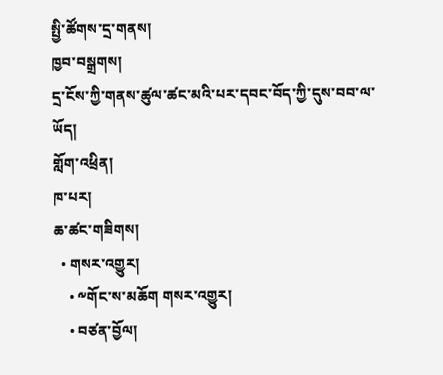སྤྱི་ཚོགས་དྲ་གནས།
ཁྱབ་བསྒྲགས།
དྲ་ངོས་ཀྱི་གནས་ཚུལ་ཚང་མའི་པར་དབང་བོད་ཀྱི་དུས་བབ་ལ་ཡོད།
གློག་འཕྲིན།
ཁ་པར།
ཆ་ཚང་གཟིགས།
  • གསར་འགྱུར།
    • ༸གོང་ས་མཆོག གསར་འགྱུར།
    • བཙན་བྱོལ།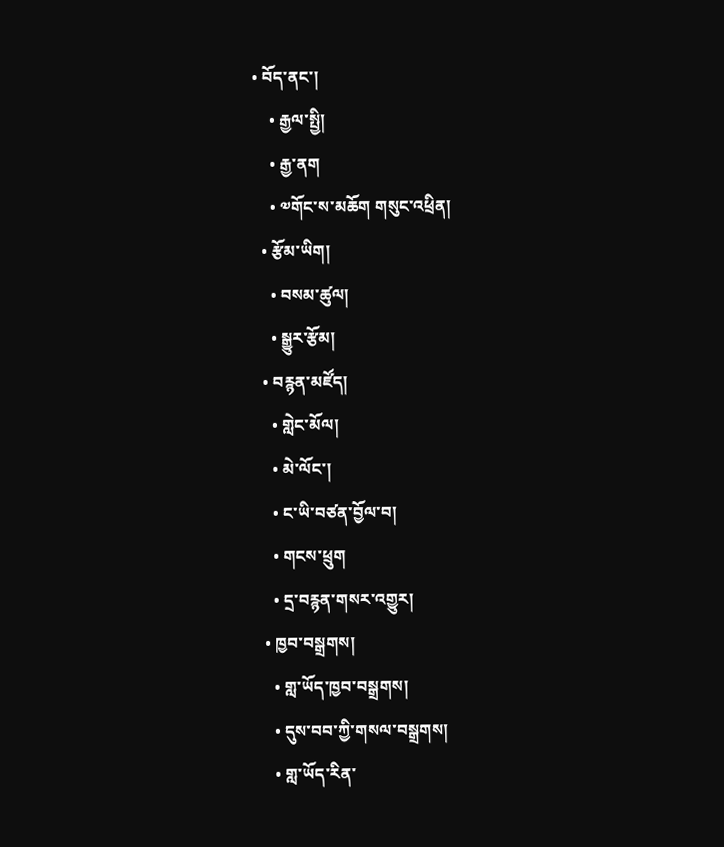• བོད་ནང་།
    • རྒྱལ་སྤྱི།
    • རྒྱ་ནག
    • ༧གོང་ས་མཆོག གསུང་འཕྲིན།
  • རྩོམ་ཡིག།
    • བསམ་ཚུལ།
    • སྒྱུར་རྩོམ།
  • བརྙན་མཛོད།
    • གླེང་མོལ།
    • མེ་ལོང་།
    • ང་ཡི་བཙན་བྱོལ་བ།
    • གངས་ཕྲུག
    • དྲ་བརྙན་གསར་འགྱུར།
  • ཁྱབ་བསྒྲགས།
    • གླ་ཡོད་ཁྱབ་བསྒྲགས།
    • དུས་བབ་ཀྱི་གསལ་བསྒྲགས།
    • གླ་ཡོད་རིན་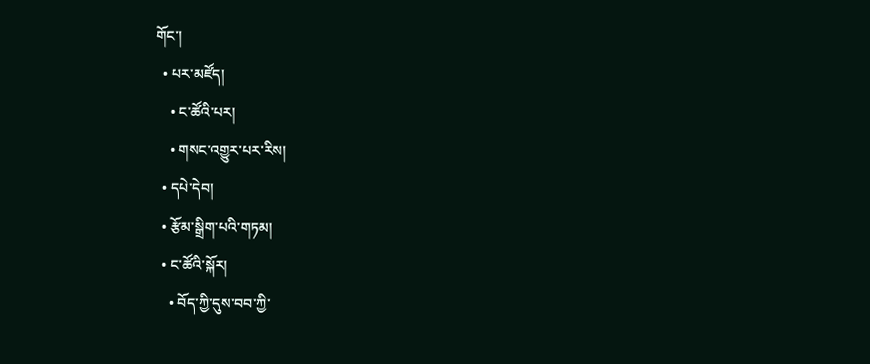གོང་།
  • པར་མཛོད།
    • ང་ཚོའི་པར།
    • གསང་འགྱུར་པར་རིས།
  • དཔེ་དེབ།
  • རྩོམ་སྒྲིག་པའི་གཏམ།
  • ང་ཚོའི་སྐོར།
    • བོད་ཀྱི་དུས་བབ་ཀྱི་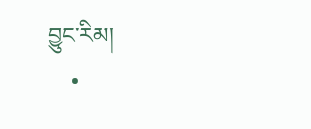བྱུང་རིམ།
    •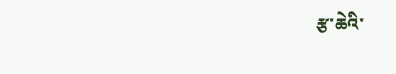རྩ་ཆེའི་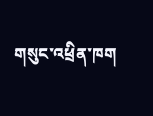གསུང་འཕྲིན་ཁག